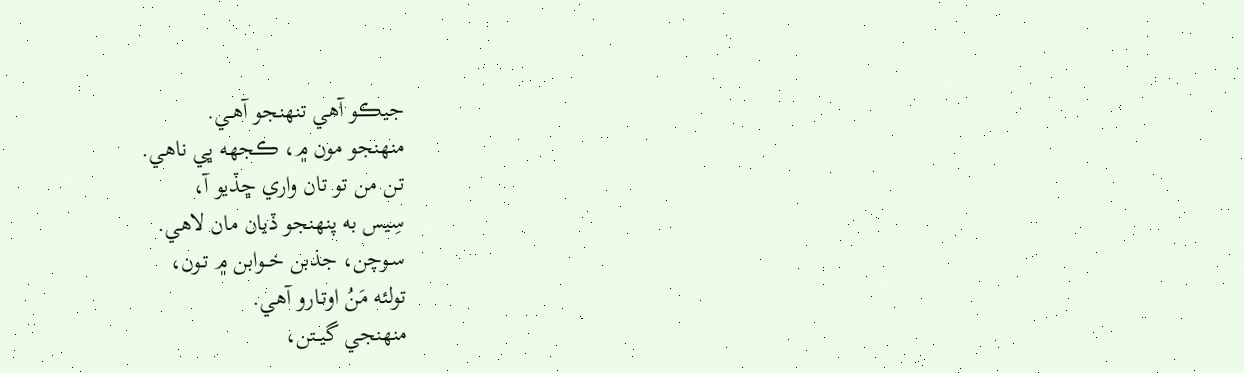جيڪو آھي تنھنجو آھـي.
منھنجو مون ۾، ڪجهه ڀي ناھي.
تـن من تو تان واري ڇڏيو آ،
سِيس به پنهنجو ڏيان مان لاھي.
سـوچن، جذبن خــوابن ۾ تـون،
تولئه مَنُ اوتـارو آھي.
منھنجي گيــتن،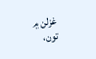غزلن ۾ تون،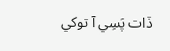ڏات پَسِي آ توکي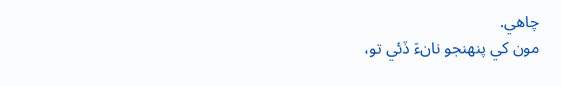چاھي.
مون کي پنھنجو نانءَ ڏئي تو،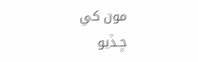مون کي ڇـڏيو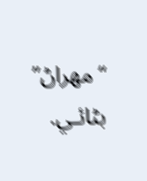‘‘مھراڻ’’ بڻائـي.